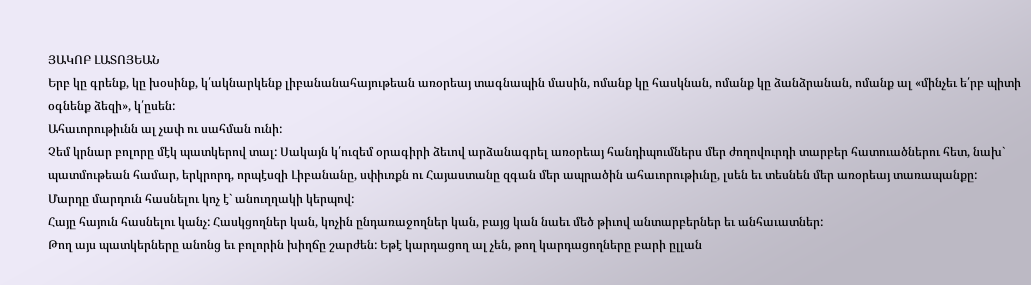ՅԱԿՈԲ ԼԱՏՈՅԵԱՆ
Երբ կը գրենք, կը խօսինք, կ՛ակնարկենք լիբանանահայութեան առօրեայ տագնապին մասին, ոմանք կը հասկնան, ոմանք կը ձանձրանան, ոմանք ալ «մինչեւ ե՛րբ պիտի օգնենք ձեզի», կ՛ըսեն:
Ահաւորութիւնն ալ չափ ու սահման ունի:
Չեմ կրնար բոլորը մէկ պատկերով տալ: Սակայն կ՛ուզեմ օրագիրի ձեւով արձանագրել առօրեայ հանդիպումներս մեր ժողովուրդի տարբեր հատուածներու հետ, նախ` պատմութեան համար, երկրորդ, որպէսզի Լիբանանը, սփիւռքն ու Հայաստանը զգան մեր ապրածին ահաւորութիւնը, լսեն եւ տեսնեն մեր առօրեայ տառապանքը:
Մարդը մարդուն հասնելու կոչ է` անուղղակի կերպով:
Հայը հայուն հասնելու կանչ: Հասկցողներ կան, կոչին ընդառաջողներ կան, բայց կան նաեւ մեծ թիւով անտարբերներ եւ անհաւատներ:
Թող այս պատկերները անոնց եւ բոլորին խիղճը շարժեն: Եթէ կարդացող ալ չեն, թող կարդացողները բարի ըլլան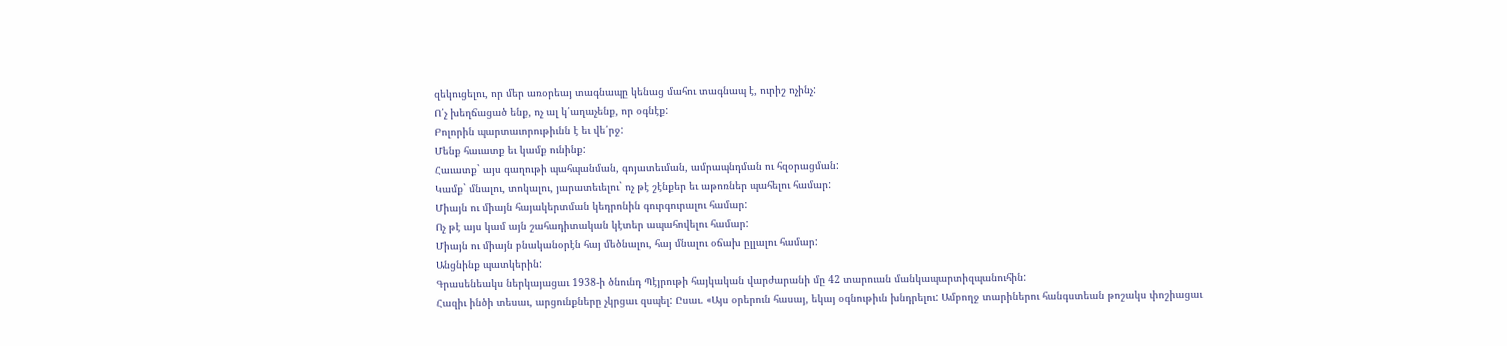զեկուցելու, որ մեր առօրեայ տագնապը կենաց մահու տագնապ է, ուրիշ ոչինչ:
Ո՛չ խեղճացած ենք, ոչ ալ կ՛աղաչենք, որ օգնէք:
Բոլորին պարտաւորութիւնն է եւ վե՛րջ:
Մենք հաւատք եւ կամք ունինք:
Հաւատք` այս գաղութի պահպանման, գոյատեւման, ամրապնդման ու հզօրացման:
Կամք` մնալու, տոկալու, յարատեւելու` ոչ թէ շէնքեր եւ աթոռներ պահելու համար:
Միայն ու միայն հայակերտման կեդրոնին գուրգուրալու համար:
Ոչ թէ այս կամ այն շահադիտական կէտեր ապահովելու համար:
Միայն ու միայն բնականօրէն հայ մեծնալու, հայ մնալու օճախ ըլլալու համար:
Անցնինք պատկերին:
Գրասենեակս ներկայացաւ 1938-ի ծնունդ Պէյրութի հայկական վարժարանի մը 42 տարուան մանկապարտիզպանուհին:
Հազիւ ինծի տեսաւ, արցունքները չկրցաւ զսպել: Ըսաւ. «Այս օրերուն հասայ, եկայ օգնութիւն խնդրելու: Ամբողջ տարիներու հանգստեան թոշակս փոշիացաւ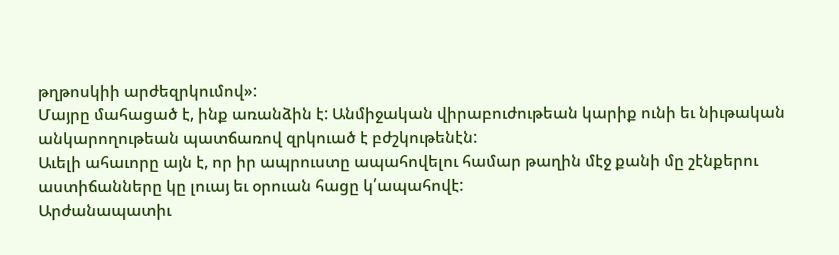թղթոսկիի արժեզրկումով»:
Մայրը մահացած է, ինք առանձին է: Անմիջական վիրաբուժութեան կարիք ունի եւ նիւթական անկարողութեան պատճառով զրկուած է բժշկութենէն:
Աւելի ահաւորը այն է, որ իր ապրուստը ապահովելու համար թաղին մէջ քանի մը շէնքերու աստիճանները կը լուայ եւ օրուան հացը կ՛ապահովէ:
Արժանապատիւ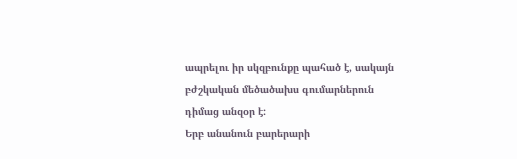ապրելու իր սկզբունքը պահած է, սակայն բժշկական մեծածախս գումարներուն դիմաց անզօր է:
Երբ անանուն բարերարի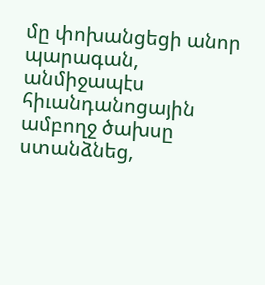մը փոխանցեցի անոր պարագան, անմիջապէս հիւանդանոցային ամբողջ ծախսը ստանձնեց,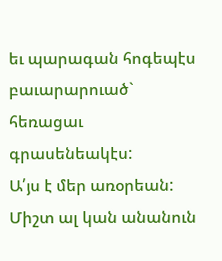եւ պարագան հոգեպէս բաւարարուած` հեռացաւ գրասենեակէս:
Ա՛յս է մեր առօրեան: Միշտ ալ կան անանուն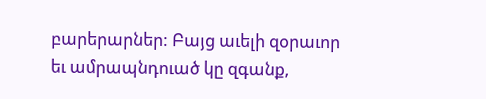բարերարներ: Բայց աւելի զօրաւոր եւ ամրապնդուած կը զգանք,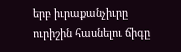երբ իւրաքանչիւրը ուրիշին հասնելու ճիգը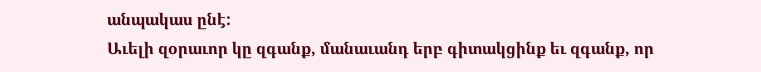անպակաս ընէ:
Աւելի զօրաւոր կը զգանք, մանաւանդ երբ գիտակցինք եւ զգանք, որ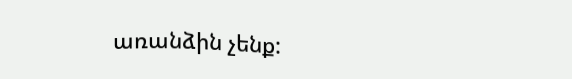առանձին չենք: